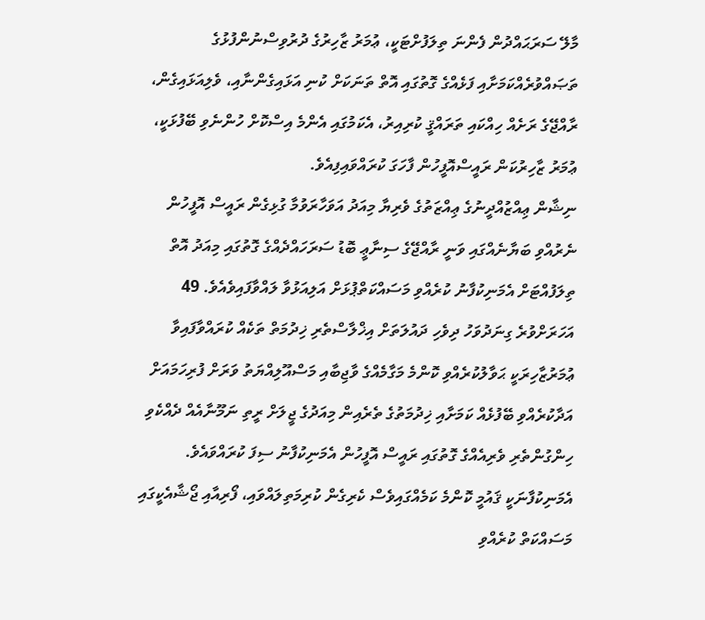މާލޭ ސަރަޙައްދުން ފެންނަ ތިލަފުށްޓަކީ، ޢުމަރު ޒާހިރުގެ ދުރުވިސްނުންފުޅުގެ ތަޞައްވުރެއްކަމަށާއި ފަޅެއްގެ ގޮތުގައި އޮތް ތަނަކަށް ކުނި އަޅައިގެންނާއި، ވެލިއަޅައިގެން، ރާއްޖޭގެ ރަށެއް ހިއްކައި ތަރައްޤީ ކުރިއިރު، އެކަމުގައި އެންމެ އިސްކޮށް ހުންނެވި ބޭފުޅަކީ، ޢުމަރު ޒާހިރުކަން ރައީސްއޮފީހުން ފާހަގަ ކުރައްވައިފިއެވެ.
ނިޝާން ޢިއްޒުއްދީނުގެ ޢިއްޒަތުގެ ވެރިޔާ މިއަދު އަވަހާރަވުމާ ގުޅިގެން ރައީސް އޮފީހުން ނެރުއްވި ބަޔާނެއްގައި ވަނީ ރާއްޖޭގެ ސިނާޢީ ބޮޑު ސަރަހައްދެއްގެ ގޮތުގައި މިއަދު އޮތް ތިލަފުއްޓަށް އެމަނިކުފާނު ކުރެއްވި މަސައްކަތްޕުޅަށް އަލިއަޅުވާ ލައްވާފައިވެއެވެ. 49 އަހަރަށްވުރެ ގިނަދުވަހު ދިވެހި ދައުލަތަށް އިޚްލާސްތެރި ޚިދުމަތް ތަކެއް ކުރައްވާފައިވާ ޢުމަރުޒާހިރަކީ ޙަވާލުކުރެއްވި ކޮންމެ މަގާމެއްގެ ވާޖިބާއި މަސްއޫލިއްޔަތު ވަރަށް ފުރިހަމައަށް އަދާކުރެއްވި ބޭފުޅެއް ކަމަށާއި ޚިދުމަތުގެ ތެރެއިން މިއަދުގެ ޖީލަށް ރީތި ނަމޫނާއެއް ދެއްކެވި ހިންގުންތެރި ވެރިއެއްގެ ގޮތުގައި ރައީސް އޮފީހުން އެމަނިކުފާނު ސިފަ ކުރައްވައެވެ. އެމަނިކުފާނަކީ ޤައުމީ ކޮންމެ ކަމެއްގައިވެސް ކެރިގެން ކުރިމަތިލައްވައި، ފޯރިއާއި ޖޯޝާއެކީގައި މަސައްކަތް ކުރެއްވި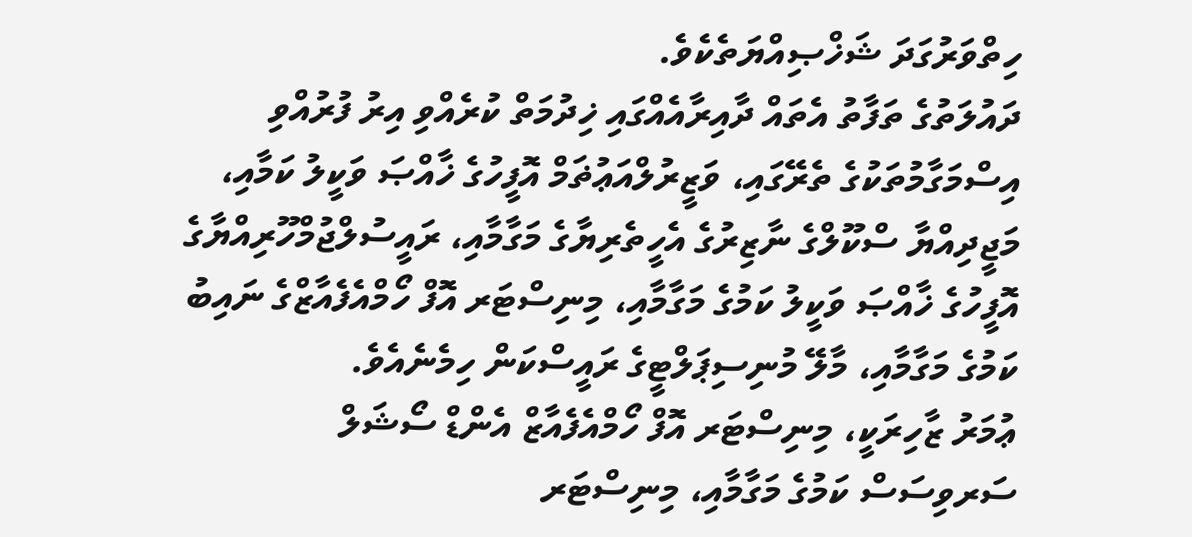ހިތްވަރުގަދަ ޝަޚްޞިއްޔަތެކެވެ.
ދައުލަތުގެ ތަފާތު އެތައް ދާއިރާއެއްގައި ޚިދުމަތް ކުރެއްވި އިރު ފުރުއްވި އިސްމަގާމުތަކުގެ ތެރޭގައި، ވަޒީރުލްއަޢުޡަމް އޮފީހުގެ ޚާއްޞަ ވަކީލު ކަމާއި، މަޖީދިއްޔާ ސްކޫލްގެ ނާޒިރުގެ އެހީތެރިޔާގެ މަގާމާއި، ރައީސުލްޖުމްހޫރިއްޔާގެ އޮފީހުގެ ޚާއްޞަ ވަކީލު ކަމުގެ މަގާމާއި، މިނިސްޓަރ އޮފް ހޯމްއެފެއާޒްގެ ނައިބު ކަމުގެ މަގާމާއި، މާލޭ މުނިސިޕަލްޓީގެ ރައީސްކަން ހިމެނެއެވެ.
ޢުމަރު ޒާހިރަކީ، މިނިސްޓަރ އޮފް ހޯމްއެފެއާޒް އެންޑް ސޯޝަލް ސަރވިސަސް ކަމުގެ މަގާމާއި، މިނިސްޓަރ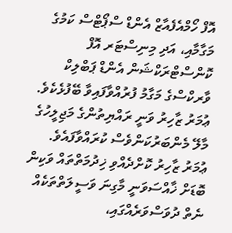އޮފް ހޯމްއެފެއާޒް އެންޑް ސްޕޯޓްސް ކަމުގެ މަގާމާއި، އަދި މިނިސްޓަރ އޮފް ކޮންސްޓްރަކްޝަން އެންޑް ޕަބްލިކް ވާރކްސްގެ މަގާމު ފުރުއްވާފައިވާ ބޭފުޅެކެވެ. ޢުމަރު ޒާހިރު ވަނީ ރައްޔިތުންގެ މަޖިލީހުގެ މާލޭ މެންބަރުކަންވެސް ކުރައްވާފައެވެ.
ޢުމަރު ޒާހިރު ކޮށްދެއްވި ޚިދުމަތްތައް ވަކިން ބޮޑަށް ޚާއްސަވަނީ މާގިނަ ވަސީލަތްތަކެއް ނެތް ދުވަސްވަރެއްގައި،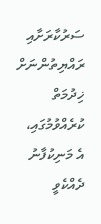ސަރުކާރަށާއި ރައްޔިތުންނަށް ޚިދުމަތް ކުރެއްވުމުގައި، އެ މަނިކުފާނު ދެއްކެވީ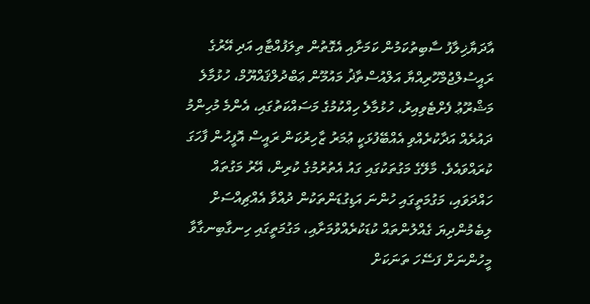އާދަޔާޚިލާފު ސާބިތުކަމުން ކަމަށާއި އެގޮތުން ތިލަފުއްޓާއި އަދި އޭރުގެ ރައީސުލްޖުމްހޫރިއްޔާ އަލްއުސްތާޛު މައުމޫން ޢަބްދުލްޤައްޔޫމް، ހުޅުމާލެ މަޝްރޫޢު ފެށްޓެވިއިރު، ހުޅުމާލެ ހިއްކުމުގެ މަސައްކަތުގައި، އެންމެ މުހިންމު ދައުރެއް އަދާކުރެއްވި އެއްބޭފުޅަކީ ޢުމަރު ޒާހިރުކަން ރައީސް އޮފީހުން ފާހަގަ ކުރައްވައެވެ. މާލޭގެ މަގުތަކުގައި ގައު އެތުރުމުގެ ކުރިން، އޭރު މަގުތައް ހައްދަވައި، މަގުމަތީގައި ހުންނަ އަޑިގުޑަންތަކުން ދުއްވާ އެއްޗިއްސަށް ލިބެމުންދިޔަ ގެއްލުންތައް ކުޑަކުރެއްވުމަށާއި، މަގުމަތީގައި ހިނގާބިނގާވާ މީހުންނަށް ފަސޭހަ ތަނަކަށް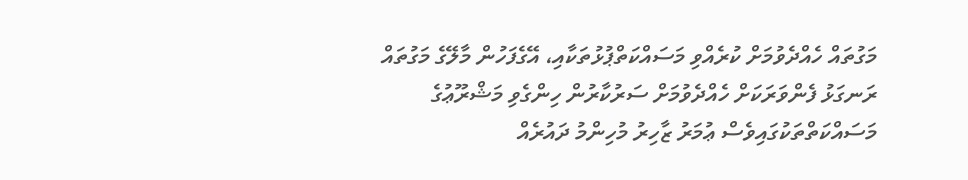މަގުތައް ހެއްދެވުމަށް ކުރެއްވި މަސައްކަތްޕުޅުތަކާއި، އޭގެފަހުން މާލޭގެ މަގުތައް ރަނގަޅު ފެންވަރަކަށް ހެއްދެވުމަށް ސަރުކާރުން ހިންގެވި މަޝްރޫޢުގެ މަސައްކަތްތަކުގައިވެސް ޢުމަރު ޒާހިރު މުހިންމު ދައުރެއް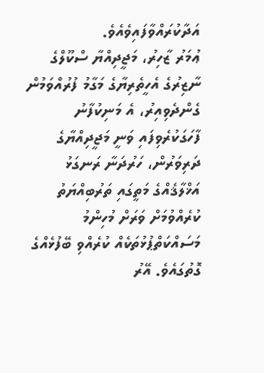އަދާކުރައްވާފައިވެއެވެ.
ޢުމަރު ޒާހިރު، މަޖީދިއްޔާ ސްކޫލްގެ ނާޒިރުގެ އެހީތެރިޔާގެ މަގާމު ފުރުއްވަމުން ގެންދެވިއިރު، އެ މަނިކުފާނު ފާހަގަކުރެވިފައި ވަނީ މަޖީދިއްޔާގެ ދަރިވަރުން، ހަރުދަނާ ރަނގަޅު އަޚްލާޤެއްގެ މަތީގައި ތަރުބިއްޔަތު ކުރެއްވުމަށް ވަރަށް މުހިންމު މަސައްކަތްޕުޅުތަކެއް ކުރެއްވި ބޭފުޅެއްގެ ގޮތުގައެވެ. އޭރު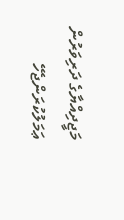މަޖީދިއްޔާގެ ދަރިވަރުން ޢަމަލުކުރަންޖެހޭ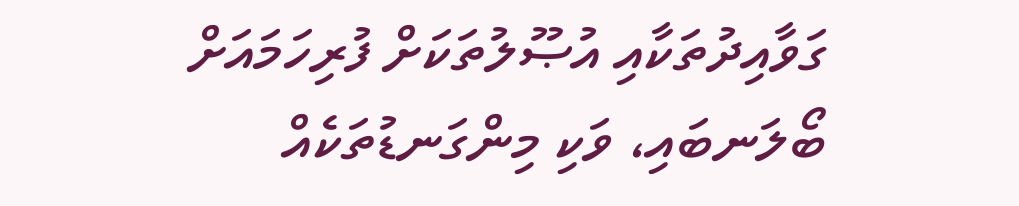ގަވާއިދުތަކާއި އުޞޫލުތަކަށް ފުރިހަމައަށް ބޯލަނބައި، ވަކި މިންގަނޑުތަކެއް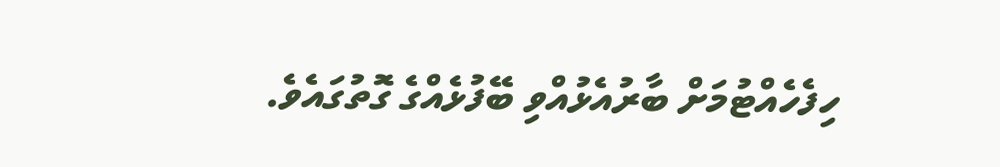ހިފެހެއްޓުމަށް ބާރުއެޅުއްވި ބޭފުޅެއްގެ ގޮތުގައެވެ.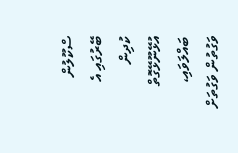ސްކޫލުން ބޭރުގައި އެ ކުދިން އުޅޭނޫޅޭގޮތް ބައްލަވައި، ވަގުތުން ވަގުތަށް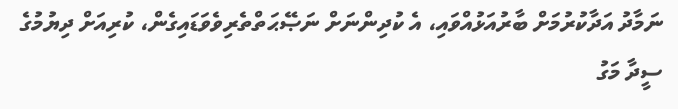ނަމާދު އަދާކުރުމަށް ބާރުއަޅުއްވައި، އެ ކުދިންނަށް ނަޞޭޙަތްތެރިވެވަޑައިގެން، ކުރިއަށް ދިޔުމުގެ ސީދާ މަގު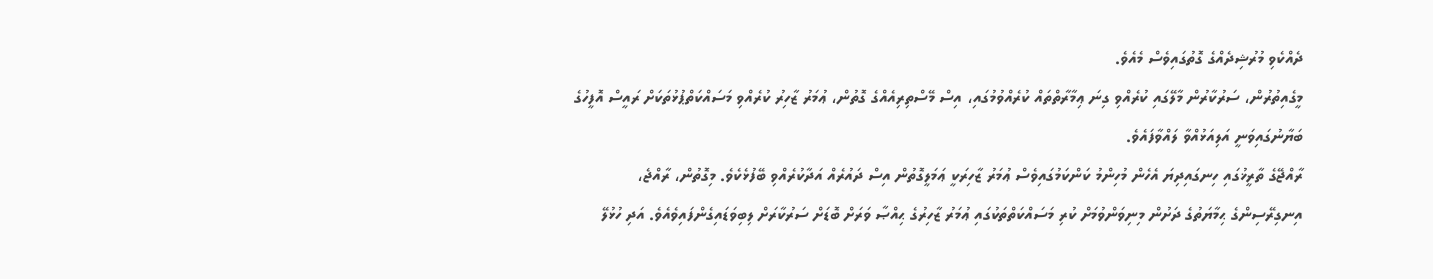ދެއްކެވި މުރުޝިދެއްގެ ގޮތުގައިވެސް މެއެވެ.
މީގެއިތުރުން، ސަރުކާރުން މާލޭގައި ކުރެއްވި ގިނަ ޢިމާރާތްތައް ކުރެއްވުމުގައި، އިސް މޭސްތިރިއެއްގެ ގޮތުން، ޢުމަރު ޒާހިރު ކުރެއްވި މަސައްކަތްޕުޅުތަކަށް ރައީސް އޮފީހުގެ ބަޔާނުގައިވަނީ އަލިއަޅުއްވާ ލައްވާފައެވެ.
ރާއްޖޭގެ ތާރީޚުގައި ހިނގައިދިޔަ އެހެން މުހިންމު ކަންކަމުގައިވެސް ޢުމަރު ޒާހިރަކީ ޢަމަލީގޮތުން އިސް ދައުރެއް އަދާކުރެއްވި ބޭފުޅެކެވެ. މިގޮތުން، ރާއްޖެ، އިނގިރޭސިންގެ ޙިމާޔަތުގެ ދަށުން މިނިވަންވުމަށް ކުރި މަސައްކަތްތަކުގައި ޢުމަރު ޒާހިރުގެ ޙިއްޞާ ވަރަށް ބޮޑަށް ސަރުކާރަށް ލިބިވަޑައިގެންފައިވެއެވެ. އަދި ހުޅުލޭ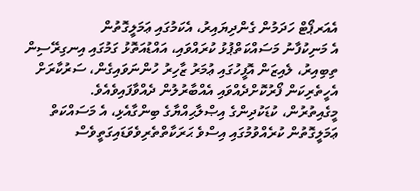އެއަރޕޯޓް ހަދަމުން ގެންދިޔައިރު، އެކަމުގައި ޢަމަލީގޮތުން
އެ މަނިކުފާނު މަސައްކަތްޕުޅު ކުރައްވައި، އައްޑުއަތޮޅު ގަމުގައި އިނގިރޭސިން ތިބިއިރު، ލެއިޒަން އޮފީހުގައި ޢުމަރު ޒާހިރު ހުންނަވައިގެން، ސަރުކާރަށް އެހީތެރިކަން ފޯރުކޮށްދެއްވައި އެއްބާރުލުން ދެއްވާފައިވެއެވެ.
މީގެއިތުރުން، ކުޑަކުދިންގެ އިޞްލާޙިއްޔާގެ ބިންގާއެޅި، އެ މަސައްކަތް ޢަމަލީގޮތުން ކުރެއްވުމުގައި އިސްވެ ޙަރަކާތްތެރިވެވަޑައިގަތީވެސް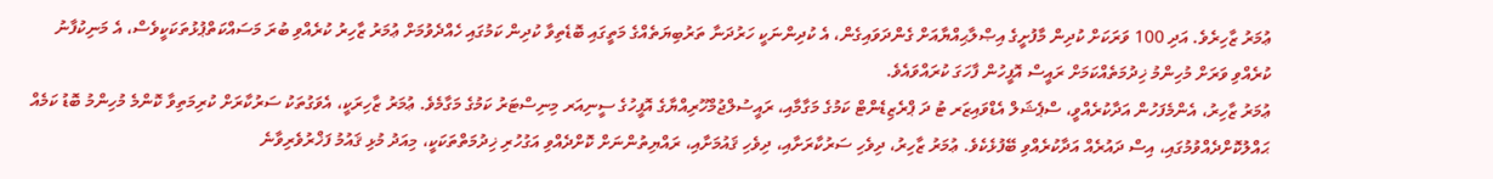ޢުމަރު ޒާހިރެވެ. އަދި 100 ވަރަކަށް ކުދިން މާފުށީގެ އިޞްލާޙިއްޔާއަށް ގެންދަވައިގެން، އެ ކުދިންނަކީ ހަރުދަނާ ތަރުބިޔަތެއްގެ މަތީގައި ބޮޑެތިވާ ކުދިން ކަމުގައި ހެއްދެވުމަށް ޢުމަރު ޒާހިރު ކުރެއްވި ބުރަ މަސައްކަތްޕުޅުތަކަކީވެސް، އެ މަނިކުފާނު ކުރެއްވި ވަރަށް މުހިންމު ޚިދުމަތެއްކަމަށް ރައީސް އޮފީހުން ފާހަގަ ކުރައްވައެވެ.
ޢުމަރު ޒާހިރު، އެންމެފަހުން އަދާކުރެއްވީ، ސްޕެޝަލް އެޑްވައިޒަރ ޓު ދަ ޕްރެޒިޑެންޓް ކަމުގެ މަގާމާއި، ރައީސުލްޖުމްހޫރިއްޔާގެ އޮފީހުގެ ސީނިއަރ މިނިސްޓަރު ކަމުގެ މަގާމެވެ. ޢުމަރު ޒާހިރަކީ، އެވަގުތަކު ސަރުކާރަށް ކުރިމަތިވާ ކޮންމެ މުހިންމު ބޮޑު ކަމެއް ޙައްލުކޮށްދެއްވުމުގައި، އިސް ދައުރެއް އަދާކުރެއްވި ބޭފުޅެކެވެ. ޢުމަރު ޒާހިރު، ދިވެހި ސަރުކާރަށާއި، ދިވެހި ޤައުމަށާއި، ރައްޔިތުންނަށް ކޮށްދެއްވި އަގުހުރި ޚިދުމަތްތަކަކީ، މިއަދު މުޅި ޤައުމު ފަޚްރުވެރިވާނެ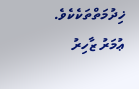ޚިދުމަތްތަކެކެވެ.
ޢުމަރު ޒާހިރު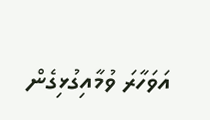އަވަހާރަ ވުމާއިގުޅިގެން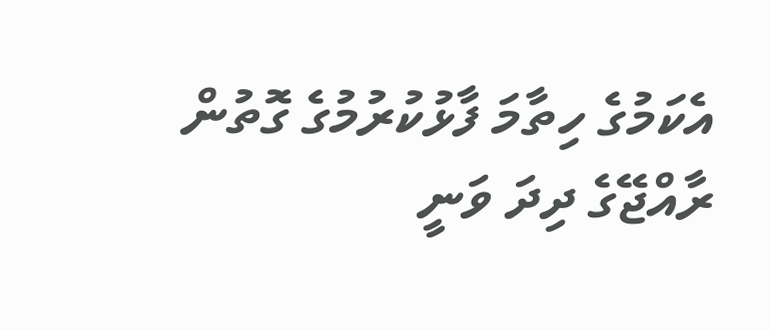އެކަމުގެ ހިތާމަ ފާޅުކުރުމުގެ ގޮތުން ރާއްޖޭގެ ދިދަ ވަނީ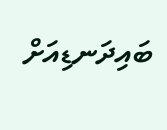ބައިދަނޑިއަށް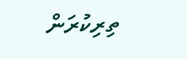ތިރިކުރަން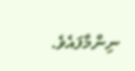ނިންމާފައެވެ.